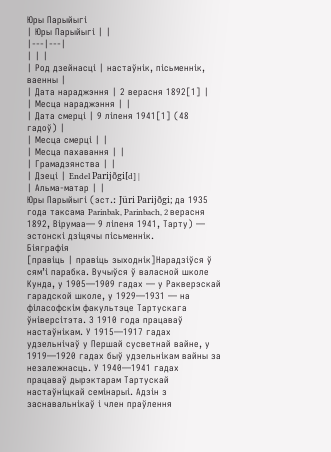Юры Парыйыгі
| Юры Парыйыгі | |
|---|---|
| | |
| Род дзейнасці | настаўнік, пісьменнік, ваенны |
| Дата нараджэння | 2 верасня 1892[1] |
| Месца нараджэння | |
| Дата смерці | 9 ліпеня 1941[1] (48 гадоў) |
| Месца смерці | |
| Месца пахавання | |
| Грамадзянства | |
| Дзеці | Endel Parijõgi[d] |
| Альма-матар | |
Юры Парыйыгі (эст.: Jüri Parijõgi; да 1935 года таксама Parinbak, Parinbach, 2 верасня 1892, Вірумаа— 9 ліпеня 1941, Тарту) — эстонскі дзіцячы пісьменнік.
Біяграфія
[правіць | правіць зыходнік]Нарадзіўся ў сям’і парабка. Вучыўся ў валасной школе Кунда, у 1905—1909 гадах — у Ракверэскай гарадской школе, у 1929—1931 — на філасофскім факультэце Тартускага ўніверсітэта. З 1910 года працаваў настаўнікам. У 1915—1917 гадах удзельнічаў у Першай сусветнай вайне, у 1919—1920 гадах быў удзельнікам вайны за незалежнасць. У 1940—1941 гадах працаваў дырэктарам Тартускай настаўніцкай семінарыі. Адзін з заснавальнікаў і член праўлення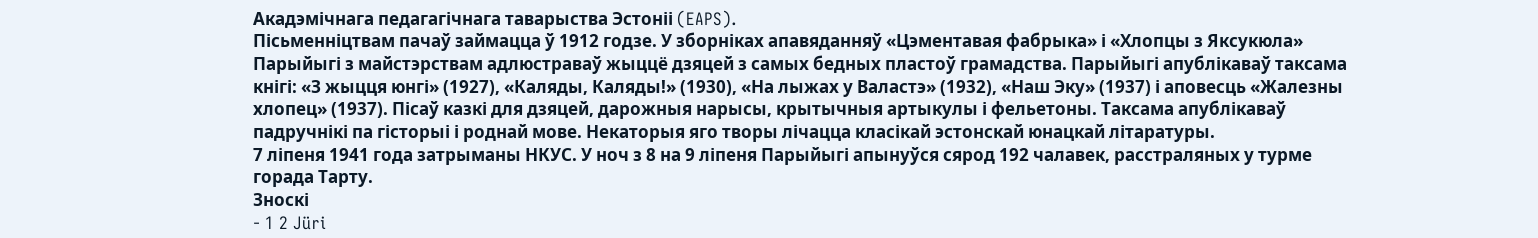Акадэмічнага педагагічнага таварыства Эстоніі (EAPS).
Пісьменніцтвам пачаў займацца ў 1912 годзе. У зборніках апавяданняў «Цэментавая фабрыка» і «Хлопцы з Яксукюла» Парыйыгі з майстэрствам адлюстраваў жыццё дзяцей з самых бедных пластоў грамадства. Парыйыгі апублікаваў таксама кнігі: «З жыцця юнгі» (1927), «Каляды, Каляды!» (1930), «На лыжах у Валастэ» (1932), «Наш Эку» (1937) і аповесць «Жалезны хлопец» (1937). Пісаў казкі для дзяцей, дарожныя нарысы, крытычныя артыкулы і фельетоны. Таксама апублікаваў падручнікі па гісторыі і роднай мове. Некаторыя яго творы лічацца класікай эстонскай юнацкай літаратуры.
7 ліпеня 1941 года затрыманы НКУС. У ноч з 8 на 9 ліпеня Парыйыгі апынуўся сярод 192 чалавек, расстраляных у турме горада Тарту.
Зноскі
- 1 2 Jüri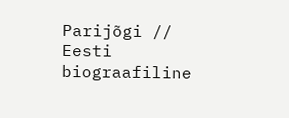Parijõgi // Eesti biograafiline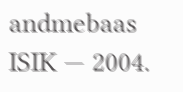andmebaas ISIK — 2004.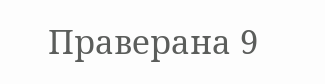Праверана 9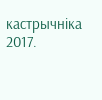кастрычніка 2017.